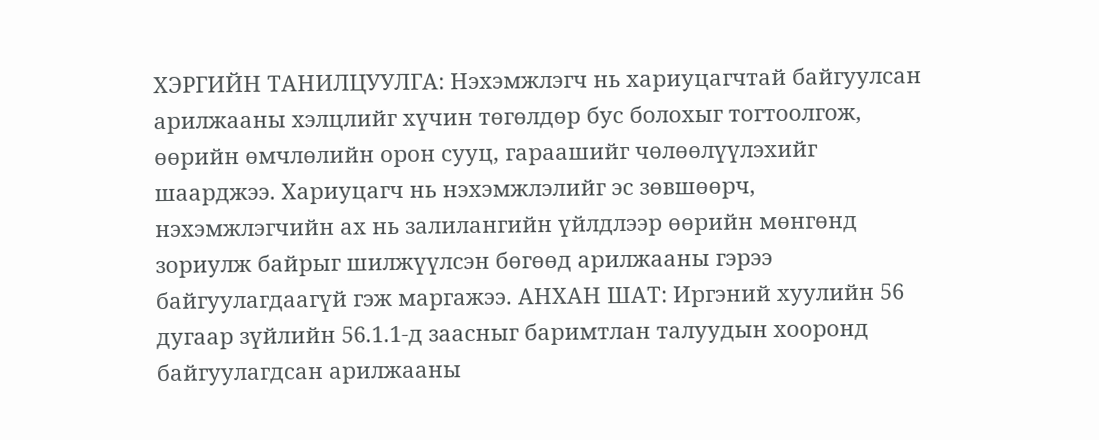ХЭРГИЙН ТАНИЛЦУУЛГА: Нэхэмжлэгч нь хариуцагчтай байгуулсан арилжааны хэлцлийг хүчин төгөлдөр бус болохыг тогтоолгож, өөрийн өмчлөлийн орон сууц, гараашийг чөлөөлүүлэхийг шаарджээ. Хариуцагч нь нэхэмжлэлийг эс зөвшөөрч, нэхэмжлэгчийн ах нь залилангийн үйлдлээр өөрийн мөнгөнд зориулж байрыг шилжүүлсэн бөгөөд арилжааны гэрээ байгуулагдаагүй гэж маргажээ. АНХАН ШАТ: Иргэний хуулийн 56 дугаар зүйлийн 56.1.1-д заасныг баримтлан талуудын хооронд байгуулагдсан арилжааны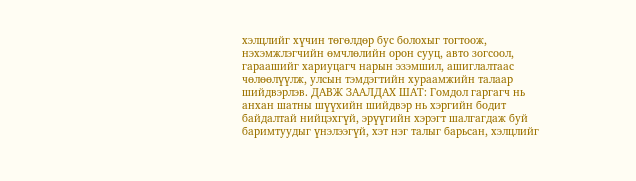хэлцлийг хүчин төгөлдөр бус болохыг тогтоож, нэхэмжлэгчийн өмчлөлийн орон сууц, авто зогсоол, гараашийг хариуцагч нарын эзэмшил, ашиглалтаас чөлөөлүүлж, улсын тэмдэгтийн хураамжийн талаар шийдвэрлэв. ДАВЖ ЗААЛДАХ ШАТ: Гомдол гаргагч нь анхан шатны шүүхийн шийдвэр нь хэргийн бодит байдалтай нийцэхгүй, эрүүгийн хэрэгт шалгагдаж буй баримтуудыг үнэлээгүй, хэт нэг талыг барьсан, хэлцлийг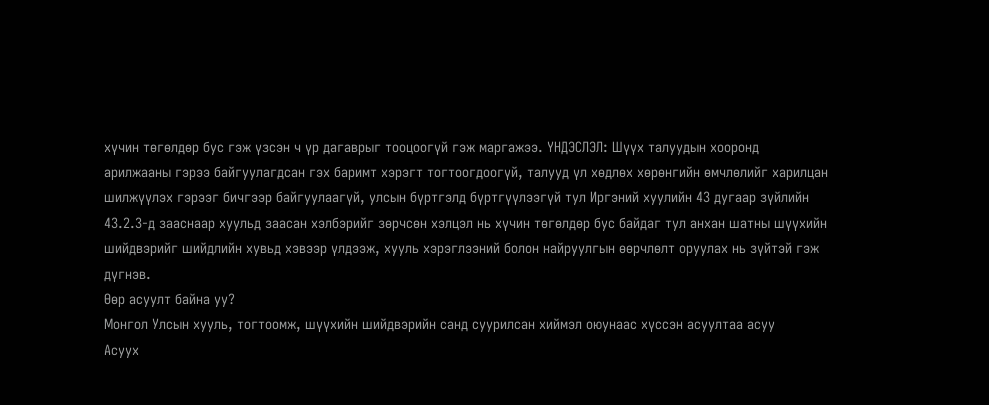хүчин төгөлдөр бус гэж үзсэн ч үр дагаврыг тооцоогүй гэж маргажээ. ҮНДЭСЛЭЛ: Шүүх талуудын хооронд арилжааны гэрээ байгуулагдсан гэх баримт хэрэгт тогтоогдоогүй, талууд үл хөдлөх хөрөнгийн өмчлөлийг харилцан шилжүүлэх гэрээг бичгээр байгуулаагүй, улсын бүртгэлд бүртгүүлээгүй тул Иргэний хуулийн 43 дугаар зүйлийн 43.2.3-д зааснаар хуульд заасан хэлбэрийг зөрчсөн хэлцэл нь хүчин төгөлдөр бус байдаг тул анхан шатны шүүхийн шийдвэрийг шийдлийн хувьд хэвээр үлдээж, хууль хэрэглээний болон найруулгын өөрчлөлт оруулах нь зүйтэй гэж дүгнэв.
Өөр асуулт байна уу?
Монгол Улсын хууль, тогтоомж, шүүхийн шийдвэрийн санд суурилсан хиймэл оюунаас хүссэн асуултаа асуу
Асуух